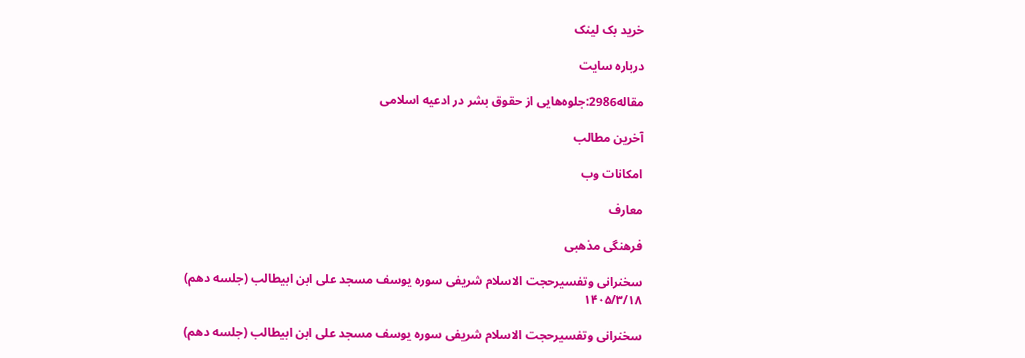خرید بک لینک

درباره سایت

مقاله2986:جلوه‌هایی از حقوق بشر در ادعیه اسلامی

آخرین مطالب

امکانات وب

معارف

فرهنگی مذهبی

سخنرانی وتفسیرحجت الاسلام شریفی سوره یوسف مسجد علی ابن ابیطالب (جلسه دهم)   ۱۴۰۵/۳/۱۸

سخنرانی وتفسیرحجت الاسلام شریفی سوره یوسف مسجد علی ابن ابیطالب (جلسه دهم)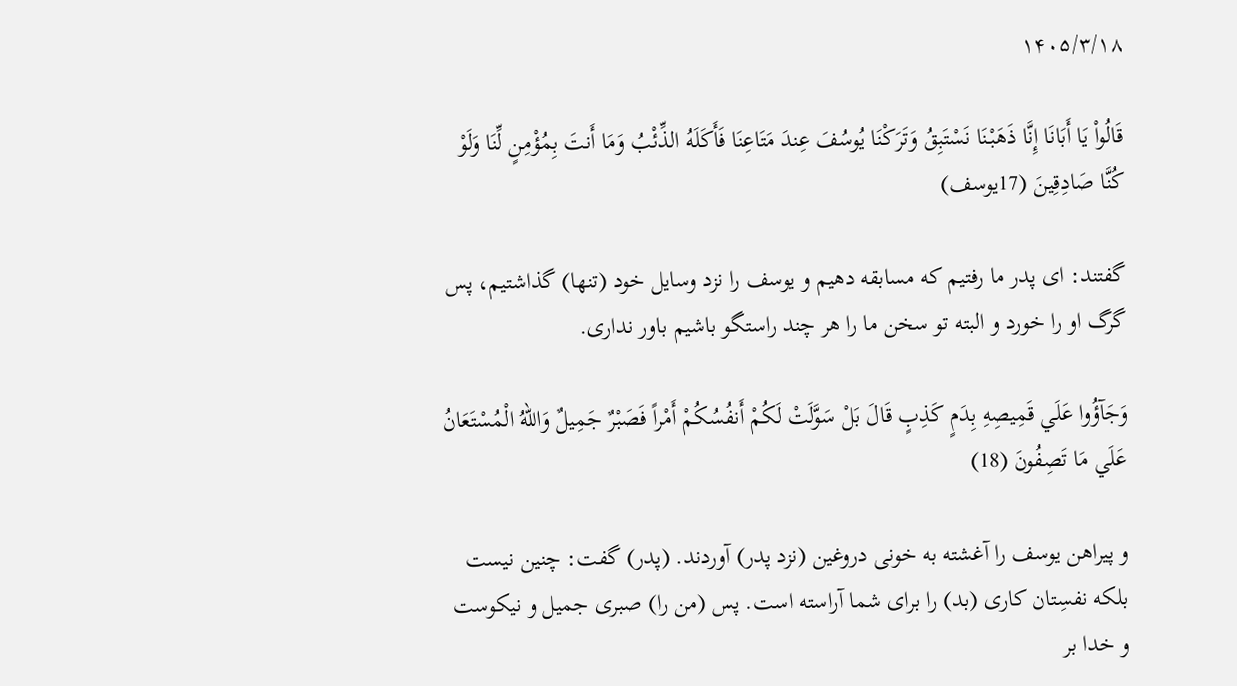۱۴۰۵/۳/۱۸

قَالُواْ يَا أَبَانَا إِنَّا ذَهَبْنَا نَسْتَبِقُ وَتَرَكْنَا يُوسُفَ عِندَ مَتَاعِنَا فَأَكَلَهُ الذِّئْبُ وَمَا أَنتَ بِمُؤْمِنٍ لِّنَا وَلَوْ كُنَّا صَادِقِينَ (17یوسف)

گفتند: اى پدر ما رفتيم كه مسابقه دهيم و يوسف را نزد وسايل خود (تنها) گذاشتيم، پس گرگ او را خورد و البته تو سخن ما را هر چند راستگو باشيم باور ندارى.

وَجَآؤُوا عَلَي قَمِيصِهِ بِدَمٍ كَذِبٍ قَالَ بَلْ سَوَّلَتْ لَكُمْ أَنفُسُكُمْ أَمْراً فَصَبْرٌ جَمِيلٌ وَاللّهُ الْمُسْتَعَانُ عَلَي مَا تَصِفُونَ (18)

و پيراهن يوسف را آغشته به خونى دروغين (نزد پدر) آوردند. (پدر) گفت: چنين نيست بلكه نفسِتان كارى (بد) را براى شما آراسته است. پس (من را) صبرى جميل و نيكوست و خدا بر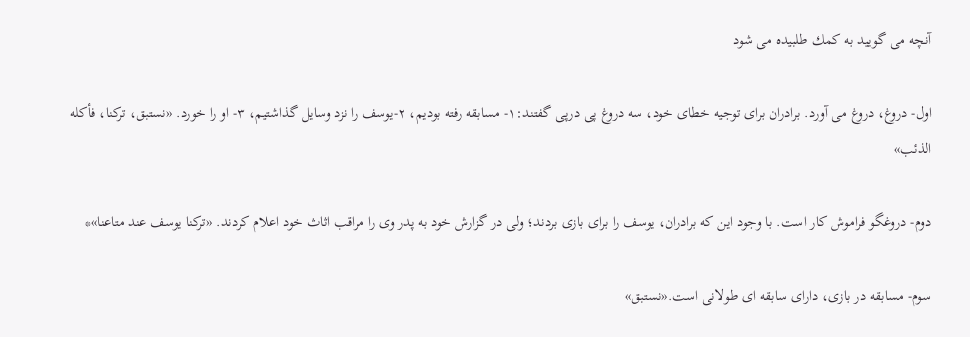آنچه مى گوييد به كمك طلبيده مى شود

اول- دروغ، دروغ مى آورد. برادران براى توجيه خطاى خود، سه دروغ پى درپى گفتند:۱- مسابقه رفته بوديم، ۲-يوسف را نزد وسايل گذاشتيم، ۳- او را خورد. «نستبق، تركنا، فأكله الذئب»

دوم- دروغگو فراموش كار است. با وجود اين كه برادران، يوسف را براى بازى بردند؛ ولى در گزارش خود به پدر وى را مراقب اثاث خود اعلام كردند. «تركنا يوسف عند متاعنا»*

سوم- مسابقه در بازى، داراى سابقه اى طولانى است.«نستبق»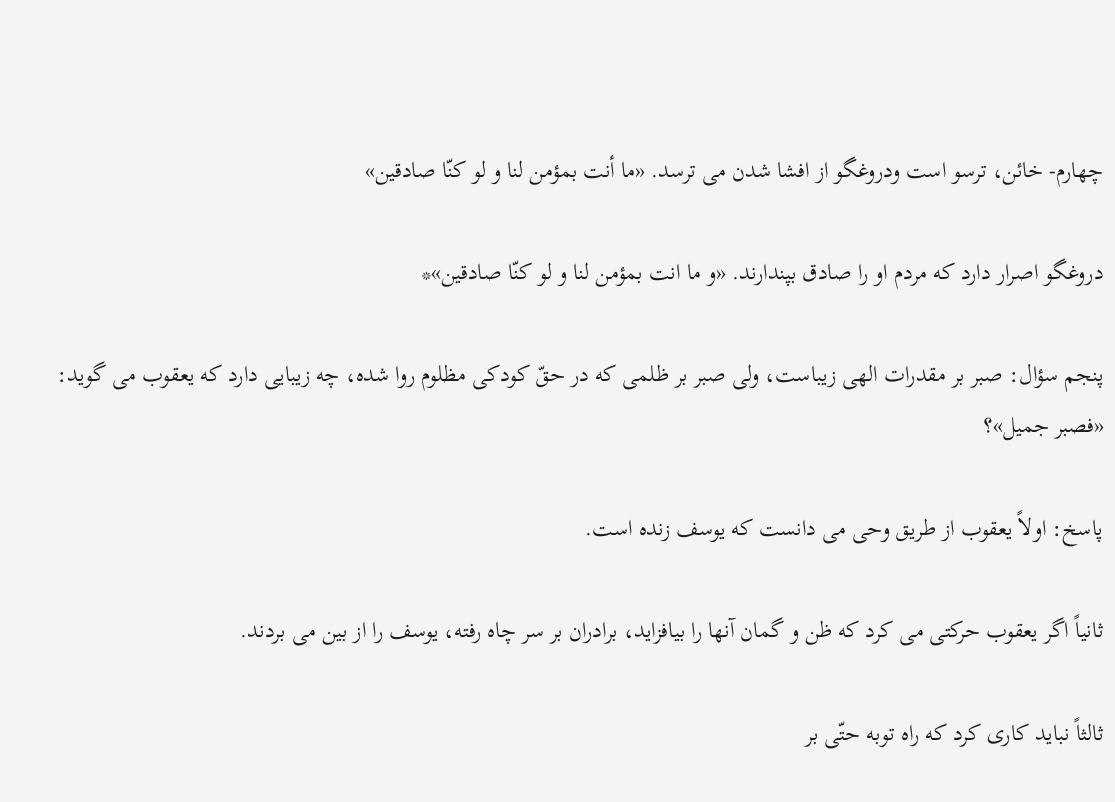چهارم- خائن، ترسو است ودروغگو از افشا شدن مى ترسد. «ما أنت بمؤمن لنا و لو كنّا صادقين»

دروغگو اصرار دارد كه مردم او را صادق بپندارند. «و ما انت بمؤمن لنا و لو كنّا صادقين»*

پنجم سؤال: صبر بر مقدرات الهى زيباست، ولى صبر بر ظلمى كه در حقّ كودكى مظلوم روا شده، چه زيبايى دارد كه يعقوب مى گويد: «فصبر جميل»؟

پاسخ: اولاً يعقوب از طريق وحى مى دانست كه يوسف زنده است.

ثانياً اگر يعقوب حركتى مى كرد كه ظن و گمان آنها را بيافزايد، برادران بر سر چاه رفته، يوسف را از بين مى بردند.

ثالثاً نبايد كارى كرد كه راه توبه حتّى بر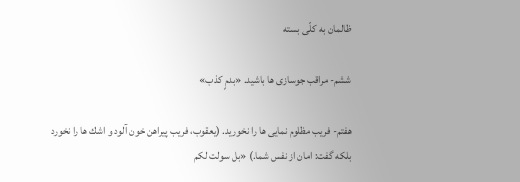ظالمان به كلّى بسته

ششم- مراقب جوسازى ها باشيد. «بدمٍ كذب»

هفتم- فريب مظلوم نمايى ها را نخوريد. (يعقوب، فريب پيراهن خون آلود و اشك ها را نخورد بلكه گفت: امان از نفس شما.) «بل سولت لكم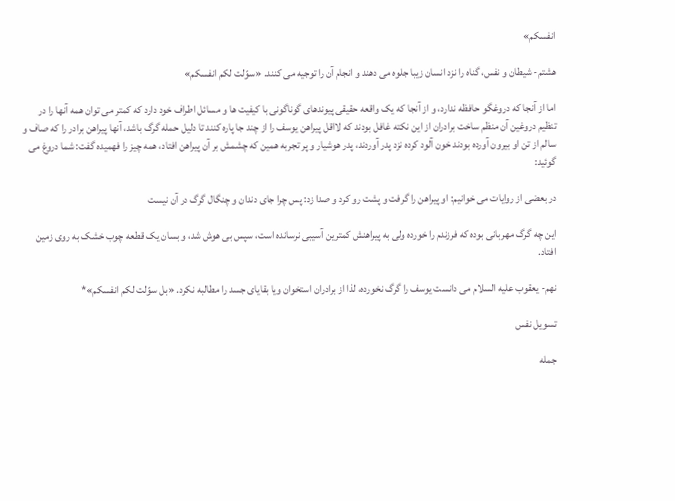انفسكم»

هشتم- شيطان و نفس، گناه را نزد انسان زيبا جلوه مى دهند و انجام آن را توجيه مى كنند. «سوّلت لكم انفسكم»

اما از آنجا که دروغگو حافظه ندارد، و از آنجا که یک واقعه حقیقى پیوندهاى گوناگونى با کیفیت ها و مسائل اطراف خود دارد که کمتر مى توان همه آنها را در تنظیم دروغین آن منظم ساخت برادران از این نکته غافل بودند که لااقل پیراهن یوسف را از چند جا پاره کنند تا دلیل حمله گرگ باشد، آنها پیراهن برادر را که صاف و سالم از تن او بیرون آورده بودند خون آلود کرده نزد پدر آوردند، پدر هوشیار و پر تجربه همین که چشمش بر آن پیراهن افتاد، همه چیز را فهمیده گفت: شما دروغ مى گوئید:

در بعضى از روایات مى خوانیم: او پیراهن را گرفت و پشت رو کرد و صدا زد: پس چرا جاى دندان و چنگال گرگ در آن نیست

این چه گرگ مهربانى بوده که فرزندم را خورده ولى به پیراهنش کمترین آسیبى نرسانده است، سپس بى هوش شد، و بسان یک قطعه چوب خشک به روى زمین افتاد.

نهم- يعقوب عليه السلام مى دانست يوسف را گرگ نخورده، لذا از برادران استخوان ويا بقاياى جسد را مطالبه نكرد. «بل سوّلت لكم انفسكم»*

تسویل نفس

جمله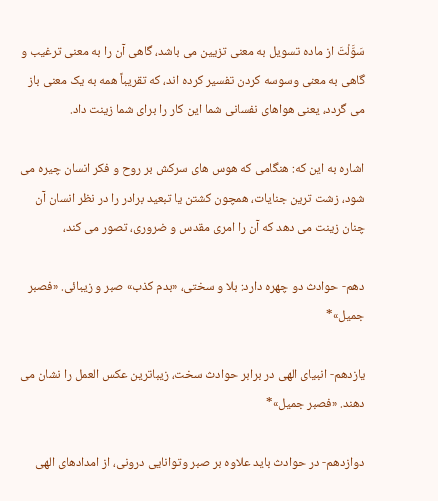سَوَّلْتَ از ماده تسویل به معنى تزیین مى باشد، گاهى آن را به معنى ترغیب و گاهى به معنى وسوسه کردن تفسیر کرده اند، که تقریباً همه به یک معنى باز مى گردد، یعنى هواهاى نفسانى شما این کار را براى شما زینت داد.

اشاره به این که: هنگامى که هوس هاى سرکش بر روح و فکر انسان چیره مى شود، زشت ترین جنایات، همچون کشتن یا تبعید برادر را در نظر انسان آن چنان زینت مى دهد که آن را امرى مقدس و ضرورى، تصور مى کند،

دهم- حوادث دو چهره دارد: بلا و سختى، «بدم كذب» صبر و زيبائى. «فصبر جميل»*

یازدهم- انبياى الهى در برابر حوادث سخت، زيباترين عكس العمل را نشان مى دهند. «فصبر جميل»*

دوازدهم- در حوادث بايد علاوه بر صبر وتوانايى درونى، از امدادهاى الهى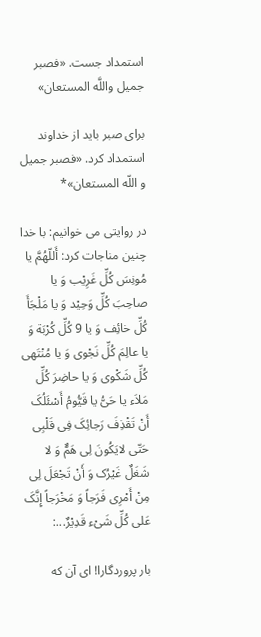استمداد جست. «فصبر جميل واللَّه المستعان»

براى صبر بايد از خداوند استمداد كرد. «فصبر جميل و اللّه المستعان»*

در روایتى مى خوانیم: با خدا چنین مناجات کرد: أَللّهُمَّ یا مُونِسَ کُلِّ غَرِیْب وَ یا صاحِبَ کُلِّ وَحِیْد وَ یا مَلْجَأَ کُلِّ خائِف وَ یا 9 کُلِّ کُرْبَة وَ یا عالِمَ کُلِّ نَجْوى وَ یا مُنْتَهى کُلِّ شَکْوى وَ یا حاضِرَ کُلِّ مَلاَء یا حَىُّ یا قَیُّومُ أَسْئَلُکَ أَنْ تَقْذِفَ رَجائِکَ فِى قَلْبِى حَتّى لایَکُونَ لِى هَمٌّ وَ لا شَغَلٌ غَیْرُک وَ أَنْ تَجْعَلَ لِى مِنْ أَمْرِى فَرَجاً وَ مَخْرَجاً إِنَّکَ عَلى کُلِّ شَىْء قَدِیْرٌ...:

بار پروردگارا! اى آن که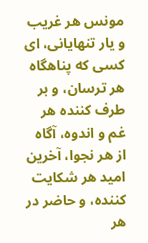مونس هر غریب و یار تنهایانى، اى کسى که پناهگاه هر ترسان، و بر طرف کننده هر غم و اندوه، آگاه از هر نجوا، آخرین امید هر شکایت کننده، و حاضر در هر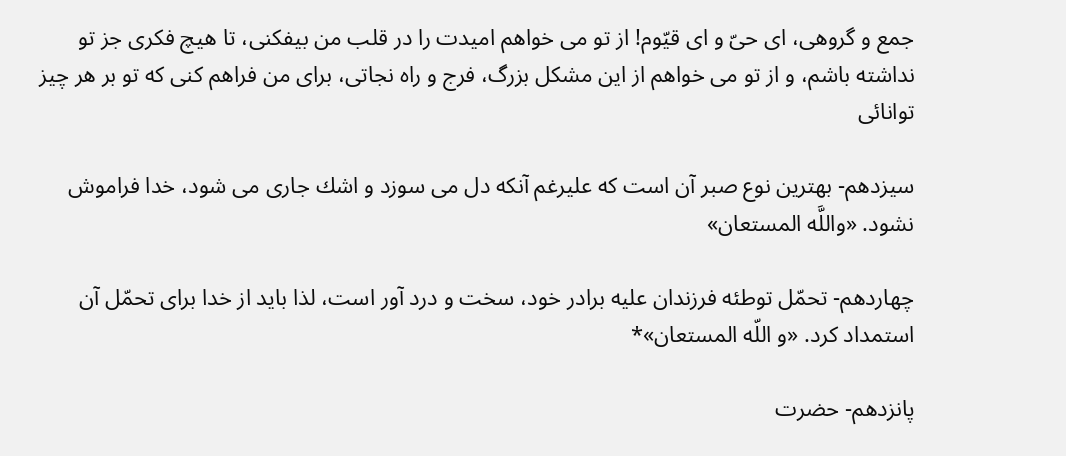جمع و گروهى، اى حىّ و اى قیّوم! از تو مى خواهم امیدت را در قلب من بیفکنى، تا هیچ فکرى جز تو نداشته باشم، و از تو مى خواهم از این مشکل بزرگ، فرج و راه نجاتى، براى من فراهم کنى که تو بر هر چیز توانائى

سیزدهم- بهترين نوع صبر آن است كه عليرغم آنكه دل مى سوزد و اشك جارى مى شود، خدا فراموش نشود. «واللَّه المستعان»

چهاردهم- تحمّل توطئه فرزندان عليه برادر خود، سخت و درد آور است، لذا بايد از خدا براى تحمّل آن استمداد كرد. «و اللّه المستعان»*

پانزدهم- حضرت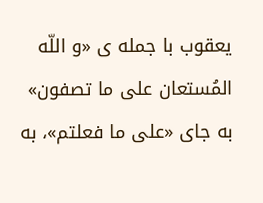يعقوب با جمله ى «و اللّه المُستعان على ما تصفون» به جاى «على ما فعلتم»، به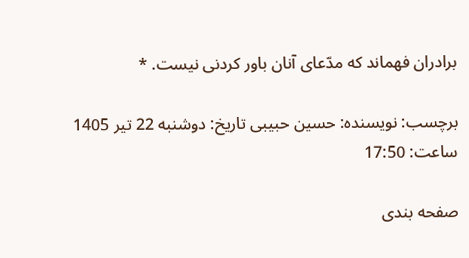برادران فهماند كه مدّعاى آنان باور كردنى نيست. *

برچسب: نویسنده: حسین حبیبی تاريخ: دوشنبه 22 تير 1405 ساعت: 17:50

صفحه بندی